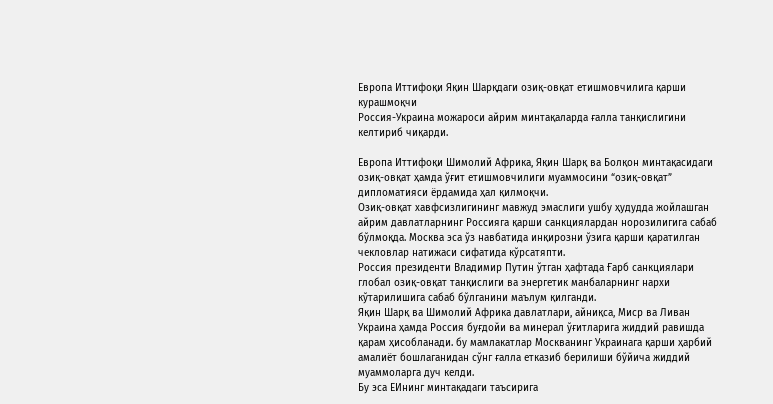Европа Иттифоқи Яқин Шарқдаги озиқ-овқат етишмовчилига қарши курашмоқчи
Россия-Украина можароси айрим минтақаларда ғалла танқислигини келтириб чиқарди.

Европа Иттифоқи Шимолий Африка, Яқин Шарқ ва Болқон минтақасидаги озиқ-овқат ҳамда ўғит етишмовчилиги муаммосини “озиқ-овқат” дипломатияси ёрдамида ҳал қилмоқчи.
Озиқ-овқат хавфсизлигининг мавжуд эмаслиги ушбу ҳудудда жойлашган айрим давлатларнинг Россияга қарши санкциялардан норозилигига сабаб бўлмоқда. Москва эса ўз навбатида инқирозни ўзига қарши қаратилган чекловлар натижаси сифатида кўрсатяпти.
Россия президенти Владимир Путин ўтган ҳафтада Ғарб санкциялари глобал озиқ-овқат танқислиги ва энергетик манбаларнинг нархи кўтарилишига сабаб бўлганини маълум қилганди.
Яқин Шарқ ва Шимолий Африка давлатлари, айниқса, Миср ва Ливан Украина ҳамда Россия буғдойи ва минерал ўғитларига жиддий равишда қарам ҳисобланади. бу мамлакатлар Москванинг Украинага қарши ҳарбий амалиёт бошлаганидан сўнг ғалла етказиб берилиши бўйича жиддий муаммоларга дуч келди.
Бу эса ЕИнинг минтақадаги таъсирига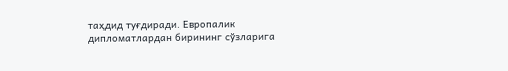таҳдид туғдиради. Европалик дипломатлардан бирининг сўзларига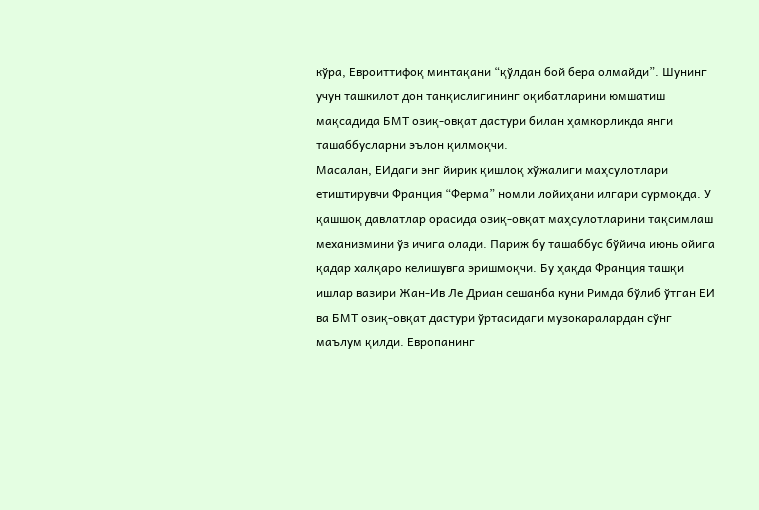кўра, Евроиттифоқ минтақани “қўлдан бой бера олмайди”. Шунинг учун ташкилот дон танқислигининг оқибатларини юмшатиш мақсадида БМТ озиқ-овқат дастури билан ҳамкорликда янги ташаббусларни эълон қилмоқчи.
Масалан, ЕИдаги энг йирик қишлоқ хўжалиги маҳсулотлари етиштирувчи Франция “Ферма” номли лойиҳани илгари сурмоқда. У қашшоқ давлатлар орасида озиқ-овқат маҳсулотларини тақсимлаш механизмини ўз ичига олади. Париж бу ташаббус бўйича июнь ойига қадар халқаро келишувга эришмоқчи. Бу ҳақда Франция ташқи ишлар вазири Жан-Ив Ле Дриан сешанба куни Римда бўлиб ўтган ЕИ ва БМТ озиқ-овқат дастури ўртасидаги музокаралардан сўнг маълум қилди. Европанинг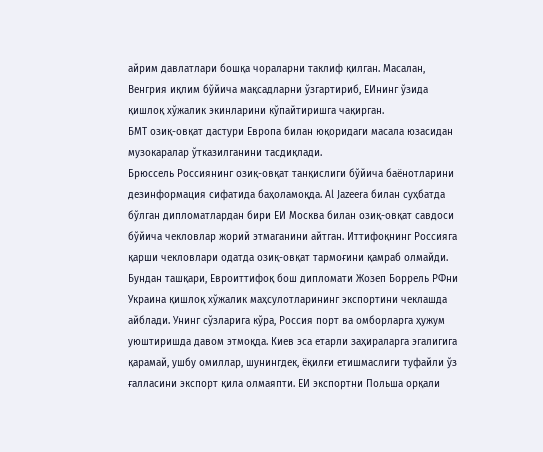айрим давлатлари бошқа чораларни таклиф қилган. Масалан, Венгрия иқлим бўйича мақсадларни ўзгартириб, ЕИнинг ўзида қишлоқ хўжалик экинларини кўпайтиришга чақирган.
БМТ озиқ-овқат дастури Европа билан юқоридаги масала юзасидан музокаралар ўтказилганини тасдиқлади.
Брюссель Россиянинг озиқ-овқат танқислиги бўйича баёнотларини дезинформация сифатида баҳоламоқда. Al Jazeera билан суҳбатда бўлган дипломатлардан бири ЕИ Москва билан озиқ-овқат савдоси бўйича чекловлар жорий этмаганини айтган. Иттифоқнинг Россияга қарши чекловлари одатда озиқ-овқат тармоғини қамраб олмайди.
Бундан ташқари, Евроиттифоқ бош дипломати Жозеп Боррель РФни Украина қишлоқ хўжалик маҳсулотларининг экспортини чеклашда айблади. Унинг сўзларига кўра, Россия порт ва омборларга ҳужум уюштиришда давом этмоқда. Киев эса етарли заҳираларга эгалигига қарамай, ушбу омиллар, шунингдек, ёқилғи етишмаслиги туфайли ўз ғалласини экспорт қила олмаяпти. ЕИ экспортни Польша орқали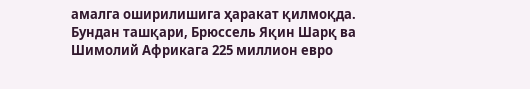амалга оширилишига ҳаракат қилмоқда.
Бундан ташқари, Брюссель Яқин Шарқ ва Шимолий Африкага 225 миллион евро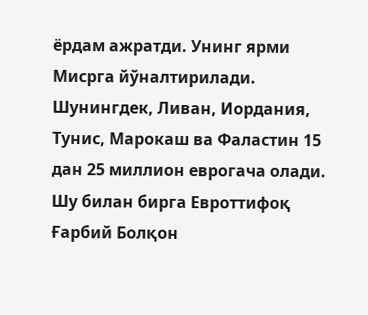ёрдам ажратди. Унинг ярми Мисрга йўналтирилади. Шунингдек, Ливан, Иордания, Тунис, Марокаш ва Фаластин 15 дан 25 миллион еврогача олади.
Шу билан бирга Евроттифоқ Ғарбий Болқон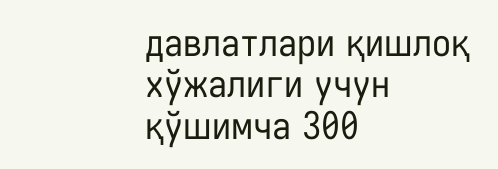давлатлари қишлоқ хўжалиги учун қўшимча 300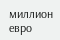миллион евро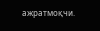ажратмоқчи.